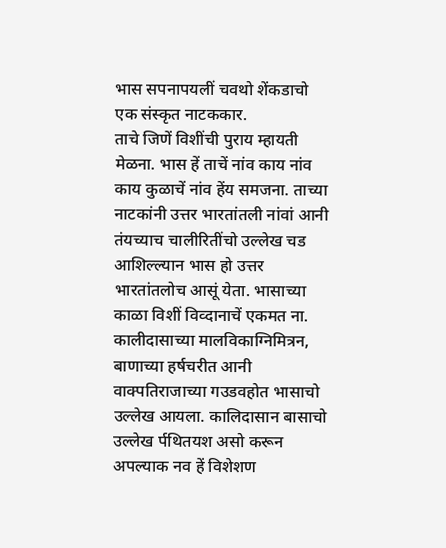भास सपनापयलीं चवथो शेंकडाचो एक संस्कृत नाटककार.
ताचे जिणें विशींची पुराय म्हायती मेळना. भास हें ताचें नांव काय नांव काय कुळाचें नांव हेंय समजना. ताच्या नाटकांनी उत्तर भारतांतली नांवां आनी तंयच्याच चालीरितींचो उल्लेख चड आशिल्ल्यान भास हो उत्तर भारतांतलोच आसूं येता. भासाच्या काळा विशीं विव्दानाचें एकमत ना. कालीदासाच्या मालविकाग्निमित्रन, बाणाच्या हर्षचरीत आनी वाक्पतिराजाच्या गउडवहोत भासाचो उल्लेख आयला. कालिदासान बासाचो उल्लेख र्पथितयश असो करून अपल्याक नव हें विशेशण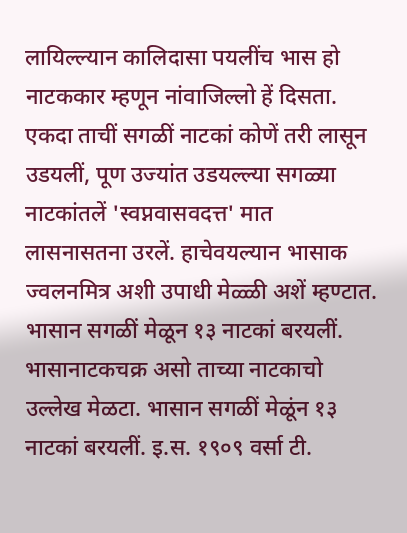लायिल्ल्यान कालिदासा पयलींच भास हो नाटककार म्हणून नांवाजिल्लो हें दिसता.
एकदा ताचीं सगळीं नाटकां कोणें तरी लासून उडयलीं, पूण उज्यांत उडयल्ल्या सगळ्या नाटकांतलें 'स्वप्नवासवदत्त' मात लासनासतना उरलें. हाचेवयल्यान भासाक ज्वलनमित्र अशी उपाधी मेळ्ळी अशें म्हण्टात.
भासान सगळीं मेळून १३ नाटकां बरयलीं. भासानाटकचक्र असो ताच्या नाटकाचो उल्लेख मेळटा. भासान सगळीं मेळूंन १३ नाटकां बरयलीं. इ.स. १९०९ वर्सा टी.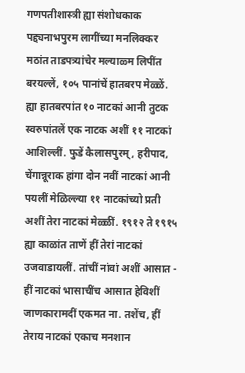गणपतीशास्त्री ह्या संशोधकाक पद्द्यनाभपुरम लागींच्या मनलिक्कर मठांत ताडपत्र्यांचेर मल्याळ्म लिपींत बरयल्लें, १०५ पानांचें हातबरप मेळ्ळें. ह्या हातबरपांत १० नाटकां आनी तुटक स्वरुपांतलें एक नाटक अशीं ११ नाटकां आशिल्लीं. फुडें कैलासपुरम्, हरीपाद, चेंगान्नूराक हांगा दोन नवीं नाटकां आनी पयलीं मेळिल्ल्या ११ नाटकांच्यो प्रती अशीं तेरा नाटकां मेळ्ळीं. १९१२ ते १९१५ ह्या काळांत ताणें हीं तेरां नाटकां उजवाडायलीं. तांचीं नांवां अशीं आसात -
हीं नाटकां भासाचींच आसात हेविशीं जाणकारामदीं एकमत ना. तशेंच, हीं तेराय नाटकां एकाच मनशान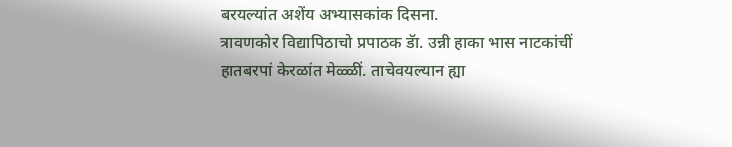बरयल्यांत अशेंय अभ्यासकांक दिसना.
त्रावणकोर विद्यापिठाचो प्रपाठक डॅा. उन्नी हाका भास नाटकांचीं हातबरपां केरळांत मेळ्ळीं. ताचेवयल्यान ह्या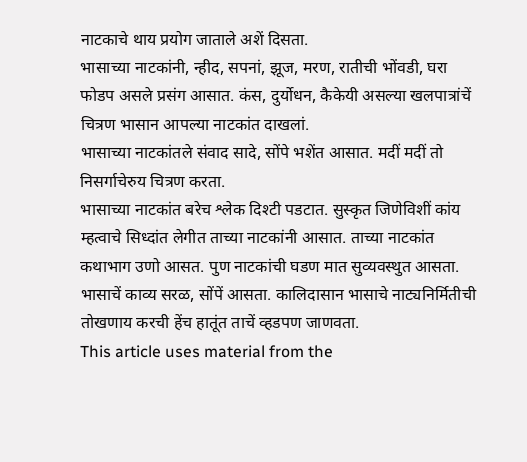नाटकाचे थाय प्रयोग जाताले अशें दिसता.
भासाच्या नाटकांनी, न्हीद, सपनां, झूज, मरण, रातीची भोंवडी, घरा फोडप असले प्रसंग आसात. कंस, दुर्योधन, कैकेयी असल्या खलपात्रांचें चित्रण भासान आपल्या नाटकांत दाखलां.
भासाच्या नाटकांतले संवाद सादे, सोंपे भशेंत आसात. मदीं मदीं तो निसर्गाचेरुय चित्रण करता.
भासाच्या नाटकांत बरेच श्लेक दिश्टी पडटात. सुस्कृत जिणेविशीं कांय म्हत्वाचे सिध्दांत लेगीत ताच्या नाटकांनी आसात. ताच्या नाटकांत कथाभाग उणो आसत. पुण नाटकांची घडण मात सुव्यवस्थुत आसता. भासाचें काव्य सरळ, सोंपें आसता. कालिदासान भासाचे नाट्यनिर्मितीची तोखणाय करची हेंच हातूंत ताचें व्हडपण जाणवता.
This article uses material from the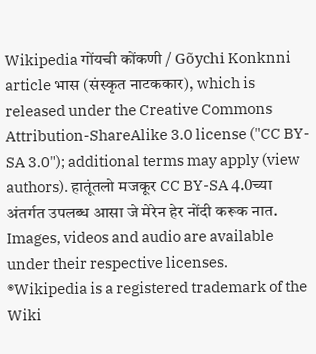Wikipedia गोंयची कोंकणी / Gõychi Konknni article भास (संस्कृत नाटककार), which is released under the Creative Commons Attribution-ShareAlike 3.0 license ("CC BY-SA 3.0"); additional terms may apply (view authors). हातूंतलो मजकूर CC BY-SA 4.0च्या अंतर्गत उपलब्ध आसा जे मेरेन हेर नोंदी करूक नात. Images, videos and audio are available under their respective licenses.
®Wikipedia is a registered trademark of the Wiki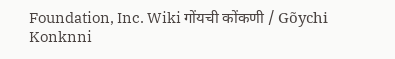Foundation, Inc. Wiki गोंयची कोंकणी / Gõychi Konknni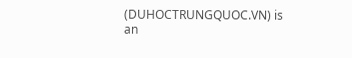(DUHOCTRUNGQUOC.VN) is an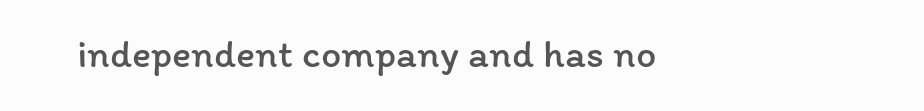independent company and has no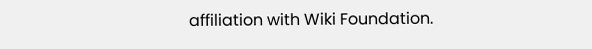affiliation with Wiki Foundation.